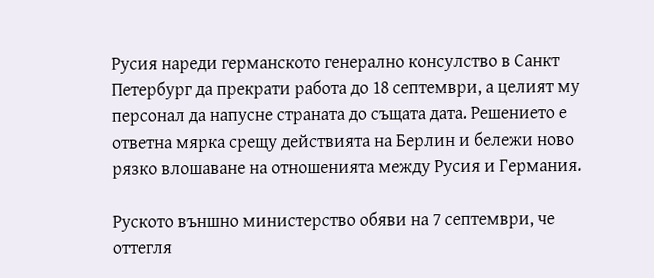Русия нареди германското генерално консулство в Санкт Петербург да прекрати работа до 18 септември, а целият му персонал да напусне страната до същата дата. Решението е ответна мярка срещу действията на Берлин и бележи ново рязко влошаване на отношенията между Русия и Германия.

Руското външно министерство обяви на 7 септември, че оттегля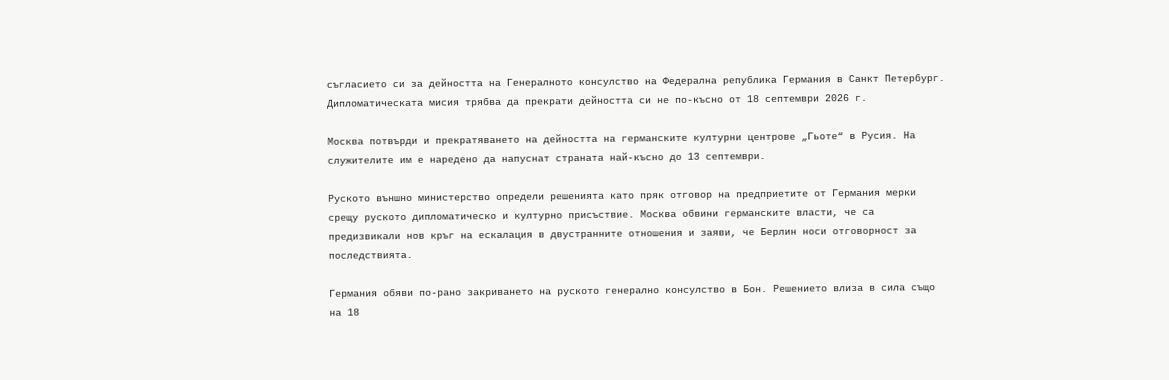съгласието си за дейността на Генералното консулство на Федерална република Германия в Санкт Петербург. Дипломатическата мисия трябва да прекрати дейността си не по-късно от 18 септември 2026 г.

Москва потвърди и прекратяването на дейността на германските културни центрове „Гьоте“ в Русия. На служителите им е наредено да напуснат страната най-късно до 13 септември.

Руското външно министерство определи решенията като пряк отговор на предприетите от Германия мерки срещу руското дипломатическо и културно присъствие. Москва обвини германските власти, че са предизвикали нов кръг на ескалация в двустранните отношения и заяви, че Берлин носи отговорност за последствията.

Германия обяви по-рано закриването на руското генерално консулство в Бон. Решението влиза в сила също на 18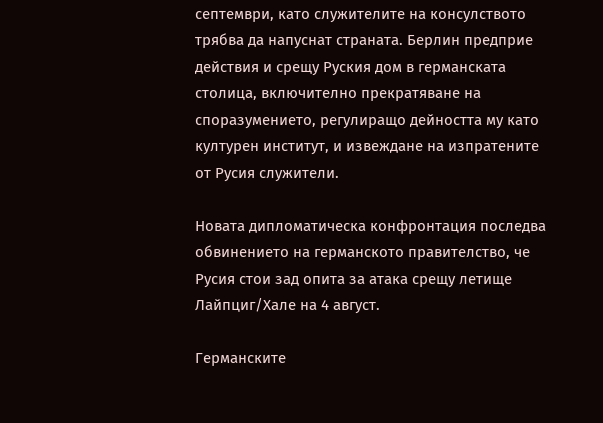септември, като служителите на консулството трябва да напуснат страната. Берлин предприе действия и срещу Руския дом в германската столица, включително прекратяване на споразумението, регулиращо дейността му като културен институт, и извеждане на изпратените от Русия служители.

Новата дипломатическа конфронтация последва обвинението на германското правителство, че Русия стои зад опита за атака срещу летище Лайпциг/Хале на 4 август.

Германските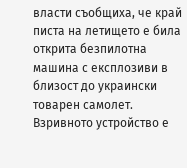власти съобщиха, че край писта на летището е била открита безпилотна машина с експлозиви в близост до украински товарен самолет. Взривното устройство е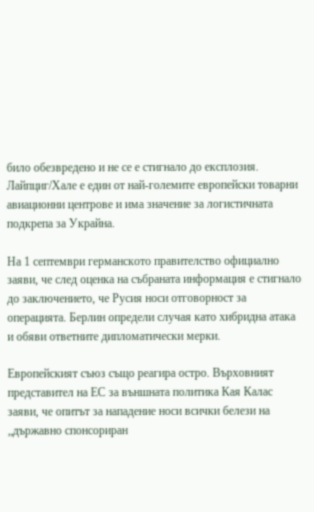било обезвредено и не се е стигнало до експлозия. Лайпциг/Хале е един от най-големите европейски товарни авиационни центрове и има значение за логистичната подкрепа за Украйна.

На 1 септември германското правителство официално заяви, че след оценка на събраната информация е стигнало до заключението, че Русия носи отговорност за операцията. Берлин определи случая като хибридна атака и обяви ответните дипломатически мерки.

Европейският съюз също реагира остро. Върховният представител на ЕС за външната политика Кая Калас заяви, че опитът за нападение носи всички белези на „държавно спонсориран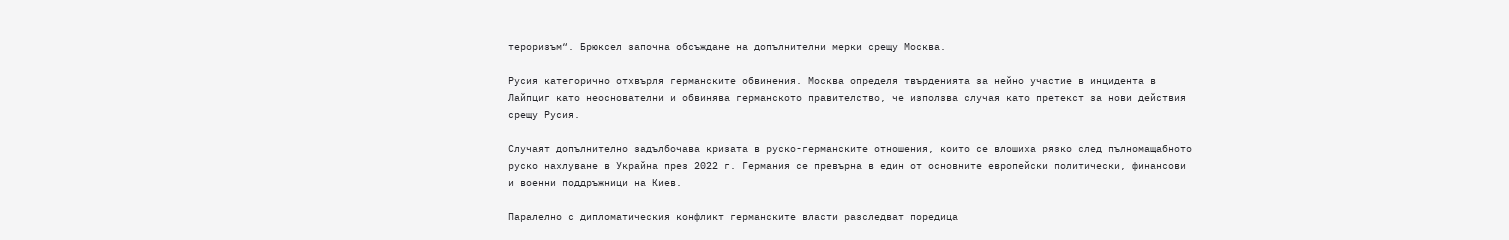тероризъм“. Брюксел започна обсъждане на допълнителни мерки срещу Москва.

Русия категорично отхвърля германските обвинения. Москва определя твърденията за нейно участие в инцидента в Лайпциг като неоснователни и обвинява германското правителство, че използва случая като претекст за нови действия срещу Русия.

Случаят допълнително задълбочава кризата в руско-германските отношения, които се влошиха рязко след пълномащабното руско нахлуване в Украйна през 2022 г. Германия се превърна в един от основните европейски политически, финансови и военни поддръжници на Киев.

Паралелно с дипломатическия конфликт германските власти разследват поредица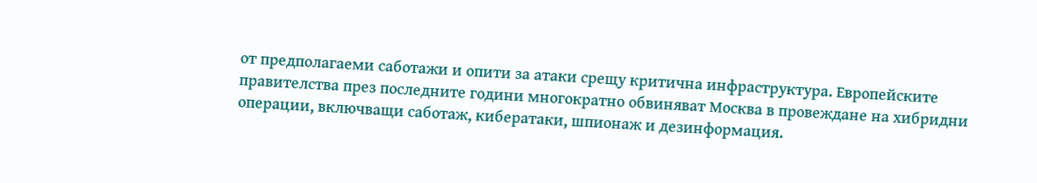от предполагаеми саботажи и опити за атаки срещу критична инфраструктура. Европейските правителства през последните години многократно обвиняват Москва в провеждане на хибридни операции, включващи саботаж, кибератаки, шпионаж и дезинформация.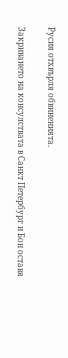Русия отхвърля обвиненията.

Закриването на консулствата в Санкт Петербург и Бон оставя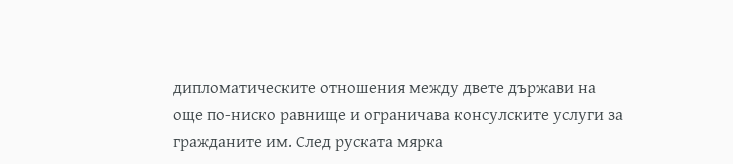дипломатическите отношения между двете държави на още по-ниско равнище и ограничава консулските услуги за гражданите им. След руската мярка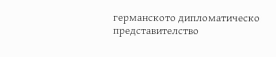германското дипломатическо представителство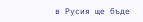в Русия ще бъде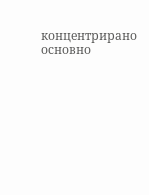концентрирано основно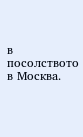в посолството в Москва.